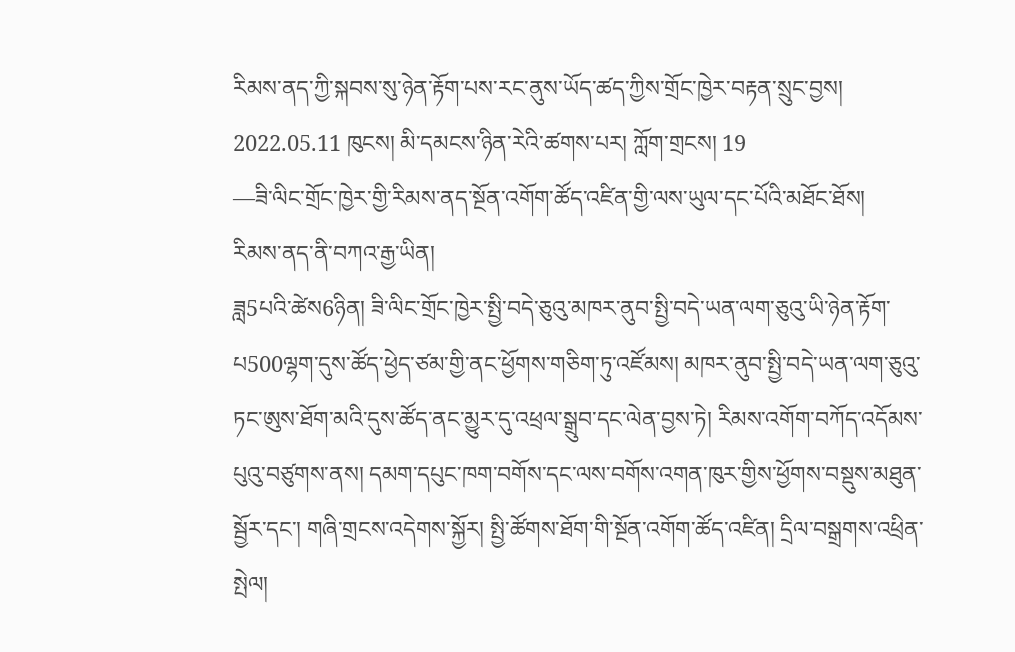རིམས་ནད་ཀྱི་སྐབས་སུ་ཉེན་རྟོག་པས་རང་ནུས་ཡོད་ཚད་ཀྱིས་གྲོང་ཁྱེར་བརྟན་སྲུང་བྱས།
2022.05.11 ཁུངས། མི་དམངས་ཉིན་རེའི་ཚགས་པར། ཀློག་གྲངས། 19
—ཟི་ལིང་གྲོང་ཁྱེར་གྱི་རིམས་ནད་སྔོན་འགོག་ཚོད་འཛིན་གྱི་ལས་ཡུལ་དང་པོའི་མཐོང་ཐོས།
རིམས་ནད་ནི་བཀའ་རྒྱ་ཡིན།
ཟླ5པའི་ཚེས6ཉིན། ཟི་ལིང་གྲོང་ཁྱེར་སྤྱི་བདེ་ཅུའུ་མཁར་ནུབ་སྤྱི་བདེ་ཡན་ལག་ཅུའུ་ཡི་ཉེན་རྟོག་པ500ལྷག་དུས་ཚོད་ཕྱེད་ཙམ་གྱི་ནང་ཕྱོགས་གཅིག་ཏུ་འཛོམས། མཁར་ནུབ་སྤྱི་བདེ་ཡན་ལག་ཅུའུ་ཏང་ཨུས་ཐོག་མའི་དུས་ཚོད་ནང་མྱུར་དུ་འཕྲལ་སྒྲུབ་དང་ལེན་བྱས་ཏེ། རིམས་འགོག་བཀོད་འདོམས་པུའུ་བཙུགས་ནས། དམག་དཔུང་ཁག་བགོས་དང་ལས་བགོས་འགན་ཁུར་གྱིས་ཕྱོགས་བསྡུས་མཐུན་སྦྱོར་དང་། གཞི་གྲངས་འདེགས་སྐྱོར། སྤྱི་ཚོགས་ཐོག་གི་སྔོན་འགོག་ཚོད་འཛིན། དྲིལ་བསྒྲགས་འཕྲིན་སྤེལ།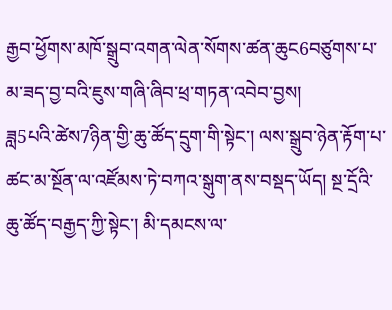རྒྱབ་ཕྱོགས་མཁོ་སྒྲུབ་འགན་ལེན་སོགས་ཚན་ཆུང6བཙུགས་པ་མ་ཟད་བྱ་བའི་ཇུས་གཞི་ཞིབ་ཕྲ་གཏན་འབེབ་བྱས།
ཟླ5པའི་ཚེས7ཉིན་གྱི་ཆུ་ཚོད་དྲུག་གི་སྟེང་། ལས་སྒྲུབ་ཉེན་རྟོག་པ་ཚང་མ་སྔོན་ལ་འཛོམས་ཏེ་བཀའ་སྒུག་ནས་བསྡད་ཡོད། སྔ་དྲོའི་ཆུ་ཚོད་བརྒྱད་ཀྱི་སྟེང་། མི་དམངས་ལ་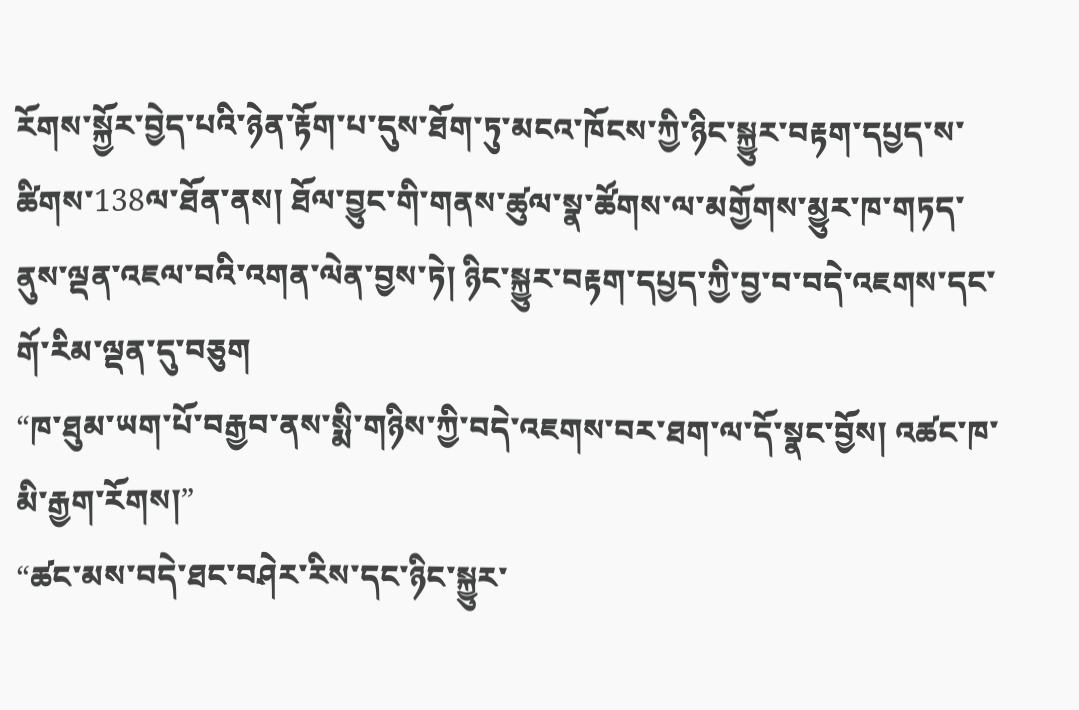རོགས་སྐྱོར་བྱེད་པའི་ཉེན་རྟོག་པ་དུས་ཐོག་ཏུ་མངའ་ཁོངས་ཀྱི་ཉིང་སྐྱུར་བརྟག་དཔྱད་ས་ཚིགས་138ལ་ཐོན་ནས། ཐོལ་བྱུང་གི་གནས་ཚུལ་སྣ་ཚོགས་ལ་མགྱོགས་མྱུར་ཁ་གཏད་ནུས་ལྡན་འཇལ་བའི་འགན་ལེན་བྱས་ཏེ། ཉིང་སྐྱུར་བརྟག་དཔྱད་ཀྱི་བྱ་བ་བདེ་འཇགས་དང་གོ་རིམ་ལྡན་དུ་བཅུག
“ཁ་ཐུམ་ཡག་པོ་བརྒྱབ་ནས་སྨི་གཉིས་ཀྱི་བདེ་འཇགས་བར་ཐག་ལ་དོ་སྣང་བྱོས། འཚང་ཁ་མི་རྒྱག་རོགས།”
“ཚང་མས་བདེ་ཐང་བཤེར་རིས་དང་ཉིང་སྐྱུར་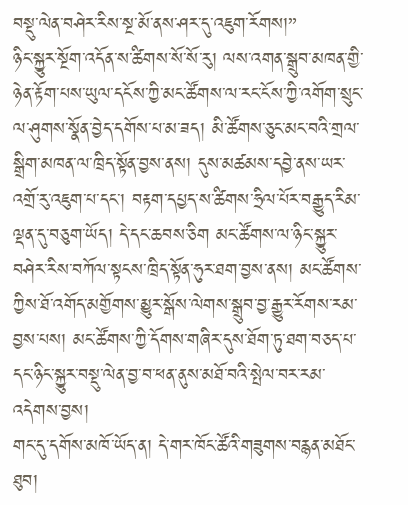བསྡུ་ལེན་བཤེར་རིས་སྔ་མོ་ནས་ཤར་དུ་འཇུག་རོགས།”
ཉིང་སྐྱུར་སྔོག་འདོན་ས་ཚིགས་སོ་སོ་རུ། ལས་འགན་སྒྲུབ་མཁན་གྱི་ཉེན་རྟོག་པས་ཡུལ་དངོས་ཀྱི་མང་ཚོགས་ལ་རང་ངོས་ཀྱི་འགོག་སྲུང་ལ་ཤུགས་སྣོན་བྱེད་དགོས་པ་མ་ཟད། མི་ཚོགས་ཅུང་མང་བའི་གྲལ་སྒྲིག་མཁན་ལ་ཁྲིད་སྟོན་བྱས་ནས། དུས་མཚམས་དབྱེ་ནས་ཡར་འགྲོ་རུ་འཇུག་པ་དང་། བརྟག་དཔྱད་ས་ཚིགས་ཧྲིལ་པོར་བརྒྱུད་རིམ་ལྡན་དུ་བཅུག་ཡོད། དེ་དང་ཆབས་ཅིག མང་ཚོགས་ལ་ཉིང་སྐྱུར་བཤེར་རིས་བཀོལ་སྟངས་ཁྲིད་སྟོན་ཧུར་ཐག་བྱས་ནས། མང་ཚོགས་ཀྱིས་ཐོ་འགོད་མགྱོགས་མྱུར་སྒོས་ལེགས་སྒྲུབ་བྱ་རྒྱུར་རོགས་རམ་བྱས་པས། མང་ཚོགས་ཀྱི་དོགས་གཞིར་དུས་ཐོག་ཏུ་ཐག་བཅད་པ་དང་ཉིང་སྐྱུར་བསྡུ་ལེན་བྱ་བ་ཕན་ནུས་མཐོ་བའི་སྤེལ་བར་རམ་འདེགས་བྱས།
གང་དུ་དགོས་མཁོ་ཡོད་ན། དེ་གར་ཁོང་ཚོའི་གཟུགས་བརྙན་མཐོང་ཐུབ།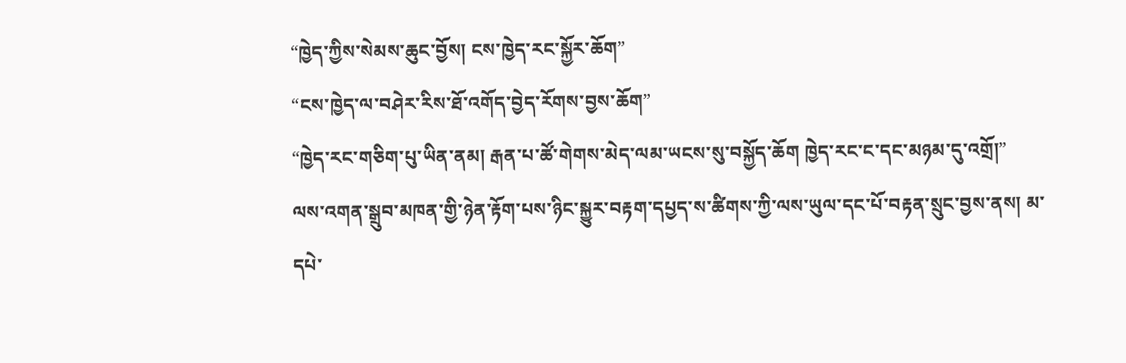“ཁྱེད་ཀྱིས་སེམས་ཆུང་བྱོས། ངས་ཁྱེད་རང་སྐྱོར་ཆོག”
“ངས་ཁྱེད་ལ་བཤེར་རིས་ཐོ་འགོད་བྱེད་རོགས་བྱས་ཆོག”
“ཁྱེད་རང་གཅིག་པུ་ཡིན་ནམ། རྒན་པ་ཚོ་གེགས་མེད་ལམ་ཡངས་སུ་བསྐྱོད་ཆོག ཁྱེད་རང་ང་དང་མཉམ་དུ་འགྲོ།”
ལས་འགན་སྒྲུབ་མཁན་གྱི་ཉེན་རྟོག་པས་ཉིང་སྐྱུར་བརྟག་དཔྱད་ས་ཚིགས་ཀྱི་ལས་ཡུལ་དང་པོ་བརྟན་སྲུང་བྱས་ནས། མ་དཔེ་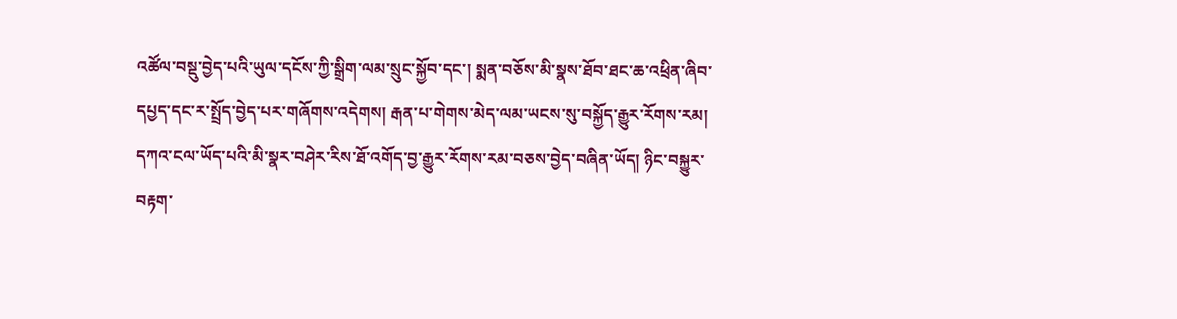འཚོལ་བསྡུ་བྱེད་པའི་ཡུལ་དངོས་ཀྱི་སྒྲིག་ལམ་སྲུང་སྐྱོབ་དང་། སྨན་བཅོས་མི་སྣས་ཐོབ་ཐང་ཆ་འཕྲིན་ཞིབ་དཔྱད་དང་ར་སྤྲོད་བྱེད་པར་གཞོགས་འདེགས། རྒན་པ་གེགས་མེད་ལམ་ཡངས་སུ་བསྐྱོད་རྒྱུར་རོགས་རམ། དཀའ་ངལ་ཡོད་པའི་མི་སྣར་བཤེར་རིས་ཐོ་འགོད་བྱ་རྒྱུར་རོགས་རམ་བཅས་བྱེད་བཞིན་ཡོད། ཉིང་བསྐྱུར་བརྟག་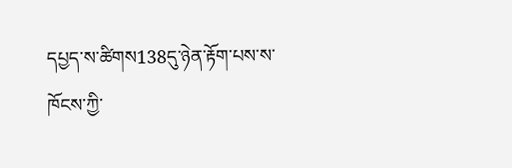དཔྱད་ས་ཚིགས138དུ་ཉེན་རྟོག་པས་ས་ཁོངས་ཀྱི་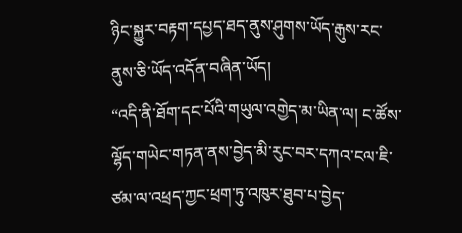ཉིང་སྐྱུར་བརྟག་དཔྱད་ཐད་ནུས་ཤུགས་ཡོད་རྒུས་རང་ནུས་ཅི་ཡོད་འདོན་བཞིན་ཡོད།
“འདི་ནི་ཐོག་དང་པོའི་གཡུལ་འགྱེད་མ་ཡིན་ལ། ང་ཚོས་ལྷོད་གཡེང་གཏན་ནས་བྱེད་མི་རུང་བར་དཀའ་ངལ་ཇི་ཙམ་ལ་འཕྲད་ཀྱང་ཕྲག་ཏུ་འཁུར་ཐུབ་པ་བྱེད་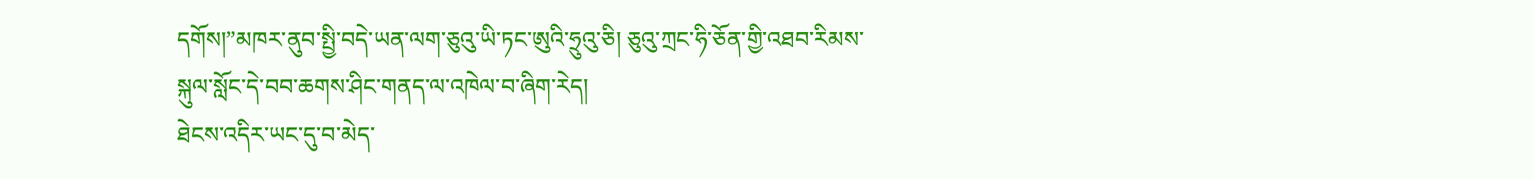དགོས།”མཁར་ནུབ་སྤྱི་བདེ་ཡན་ལག་ཅུའུ་ཡི་ཏང་ཨུའི་ཧྲུའུ་ཅི། ཅུའུ་ཀྲང་ཧི་ཅོན་གྱི་འཐབ་རིམས་སྐུལ་སློང་དེ་བབ་ཆགས་ཤིང་གནད་ལ་འཁེལ་བ་ཞིག་རེད།
ཐེངས་འདིར་ཡང་དུ་བ་མེད་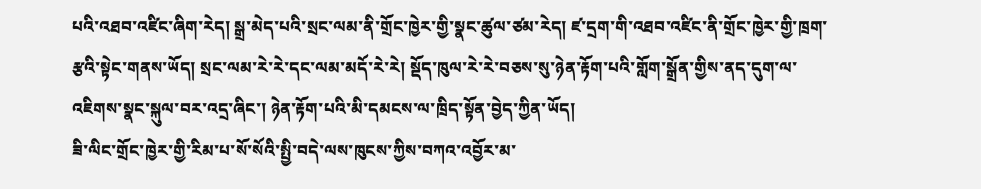པའི་འཐབ་འཛིང་ཞིག་རེད། སྒྲ་མེད་པའི་སྲང་ལམ་ནི་གྲོང་ཁྱེར་གྱི་སྣང་ཚུལ་ཙམ་རེད། ཛ་དྲག་གི་འཐབ་འཛིང་ནི་གྲོང་ཁྱེར་གྱི་ཁྲག་རྩའི་སྟེང་གནས་ཡོད། སྲང་ལམ་རེ་རེ་དང་ལམ་མདོ་རེ་རེ། སྡོད་ཁུལ་རེ་རེ་བཅས་སུ་ཉེན་རྟོག་པའི་གློག་སྒྲོན་གྱིས་ནད་དུག་ལ་འཇིགས་སྣང་སྐུལ་བར་འདྲ་ཞིང་། ཉེན་རྟོག་པའི་མི་དམངས་ལ་ཁྲིད་སྟོན་བྱེད་ཀྱིན་ཡོད།
ཟི་ལིང་གྲོང་ཁྱེར་གྱི་རིམ་པ་སོ་སོའི་སྤྱི་བདེ་ལས་ཁུངས་ཀྱིས་བཀའ་འབྱོར་མ་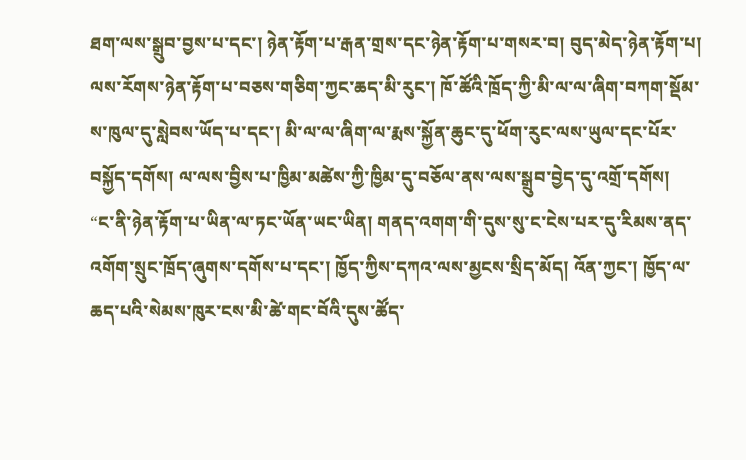ཐག་ལས་སྒྲུབ་བྱས་པ་དང་། ཉེན་རྟོག་པ་རྒན་གྲས་དང་ཉེན་རྟོག་པ་གསར་བ། བུད་མེད་ཉེན་རྟོག་པ། ལས་རོགས་ཉེན་རྟོག་པ་བཅས་གཅིག་ཀྱང་ཆད་མི་རུང་། ཁོ་ཚོའི་ཁྲོད་ཀྱི་མི་ལ་ལ་ཞིག་བཀག་སྡོམ་ས་ཁུལ་དུ་སླེབས་ཡོད་པ་དང་། མི་ལ་ལ་ཞིག་ལ་རྨས་སྐྱོན་ཆུང་དུ་ཕོག་རུང་ལས་ཡུལ་དང་པོར་བསྐྱོད་དགོས། ལ་ལས་བྱིས་པ་ཁྱིམ་མཚེས་ཀྱི་ཁྱིམ་དུ་བཅོལ་ནས་ལས་སྒྲུབ་བྱེད་དུ་འགྲོ་དགོས།
“ང་ནི་ཉེན་རྟོག་པ་ཡིན་ལ་ཏང་ཡོན་ཡང་ཡིན། གནད་འགག་གི་དུས་སུ་ང་ངེས་པར་དུ་རིམས་ནད་འགོག་སྲུང་ཁྲོད་ཞུགས་དགོས་པ་དང་། ཁྱོད་ཀྱིས་དཀའ་ལས་མྱངས་སྲིད་མོད། འོན་ཀྱང་། ཁྱོད་ལ་ཆད་པའི་སེམས་ཁུར་ངས་མི་ཚེ་གང་བོའི་དུས་ཚོད་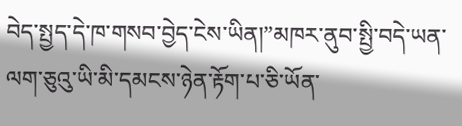བེད་སྤྱད་དེ་ཁ་གསབ་བྱེད་ངེས་ཡིན།”མཁར་ནུབ་སྤྱི་བདེ་ཡན་ལག་ཅུའུ་ཡི་མི་དམངས་ཉེན་རྟོག་པ་ཅི་ཡོན་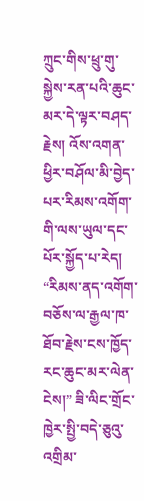ཀྲུང་གིས་ཕྲུ་གུ་སྐྱེས་རན་པའི་ཆུང་མར་དེ་ལྟར་བཤད་རྗེས། འོས་འགན་ཕྱིར་བཤོལ་མི་བྱེད་པར་རིམས་འགོག་གི་ལས་ཡུལ་དང་པོར་སྐྱོད་པ་རེད།
“རིམས་ནད་འགོག་བཅོས་ལ་རྒྱལ་ཁ་ཐོབ་རྗེས་ངས་ཁྱོད་རང་ཆུང་མར་ལེན་ངེས།” ཟི་ལིང་གྲོང་ཁྱེར་སྤྱི་བདེ་ཅུའུ་འགྲིམ་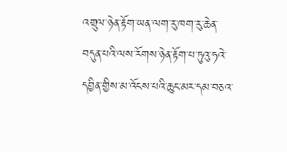འགྲུལ་ཉེན་རྟོག་ཡན་ལག་རུ་ཁག་རུ་ཆེན་བདུན་པའི་ལས་རོགས་ཉེན་རྟོག་པ་ཏུའུ་ཧའེ་དབྱིན་གྱིས་མ་འོངས་པའི་ཆུང་མར་དམ་བཅའ་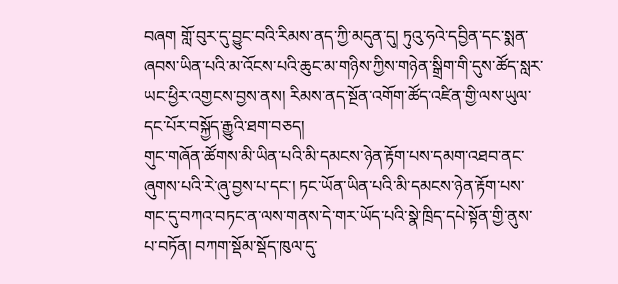བཞག གློ་བུར་དུ་བྱུང་བའི་རིམས་ནད་ཀྱི་མདུན་དུ། ཏུའུ་ཧའེ་དབྱིན་དང་སྨན་ཞབས་ཡིན་པའི་མ་འོངས་པའི་ཆུང་མ་གཉིས་ཀྱིས་གཉེན་སྒྲིག་གི་དུས་ཚོད་སླར་ཡང་ཕྱིར་འགྱངས་བྱས་ནས། རིམས་ནད་སྔོན་འགོག་ཚོད་འཛིན་གྱི་ལས་ཡུལ་དང་པོར་བསྐྱོད་རྒྱུའི་ཐག་བཅད།
གུང་གཞོན་ཚོགས་མི་ཡིན་པའི་མི་དམངས་ཉེན་རྟོག་པས་དམག་འཐབ་ནང་ཞུགས་པའི་རེ་ཞུ་བྱས་པ་དང་། ཏང་ཡོན་ཡིན་པའི་མི་དམངས་ཉེན་རྟོག་པས་གང་དུ་བཀའ་བཏང་ན་ལས་གནས་དེ་གར་ཡོད་པའི་སྣེ་ཁྲིད་དཔེ་སྟོན་གྱི་ནུས་པ་བཏོན། བཀག་སྡོམ་སྡོད་ཁུལ་དུ་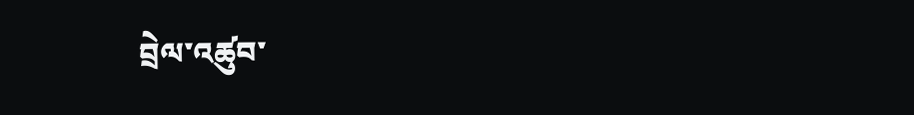བྲེལ་འཚུབ་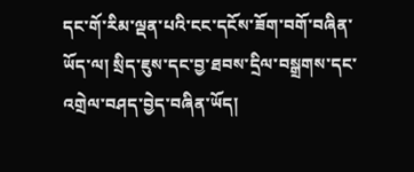དང་གོ་རིམ་ལྡན་པའི་ངང་དངོས་ཟོག་བགོ་བཞིན་ཡོད་ལ། སྲིད་ཇུས་དང་བྱ་ཐབས་དྲིལ་བསྒྲགས་དང་འགྲེལ་བཤད་བྱེད་བཞིན་ཡོད།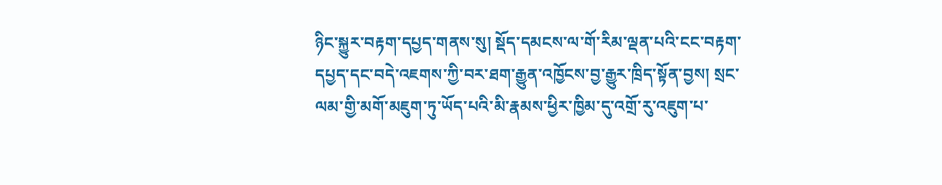ཉིང་སྐྱུར་བརྟག་དཔྱད་གནས་སུ། སྡོད་དམངས་ལ་གོ་རིམ་ལྡན་པའི་ངང་བརྟག་དཔྱད་དང་བདེ་འཇགས་ཀྱི་བར་ཐག་རྒྱུན་འཁྱོངས་བྱ་རྒྱུར་ཁྲིད་སྟོན་བྱས། སྲང་ལམ་གྱི་མགོ་མཇུག་ཏུ་ཡོད་པའི་མི་རྣམས་ཕྱིར་ཁྱིམ་དུ་འགྲོ་རུ་འཇུག་པ་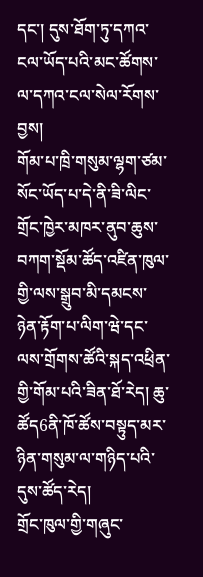དང་། དུས་ཐོག་ཏུ་དཀའ་ངལ་ཡོད་པའི་མང་ཚོགས་ལ་དཀའ་ངལ་སེལ་རོགས་བྱས།
གོམ་པ་ཁྲི་གསུམ་ལྷག་ཙམ་སོང་ཡོད་པ་དེ་ནི་ཟི་ལིང་གྲོང་ཁྱེར་མཁར་ནུབ་ཆུས་བཀག་སྡོམ་ཚོད་འཛིན་ཁུལ་གྱི་ལས་སྒྲུབ་མི་དམངས་ཉེན་རྟོག་པ་ལིག་ཝེ་དང་ལས་གྲོགས་ཚོའི་སྐད་འཕྲིན་གྱི་གོམ་པའི་ཟིན་ཐོ་རེད། ཆུ་ཚོད6ནི་ཁོ་ཚོས་བསྟུད་མར་ཉིན་གསུམ་ལ་གཉིད་པའི་དུས་ཚོད་རེད།
གྲོང་ཁུལ་གྱི་གཞུང་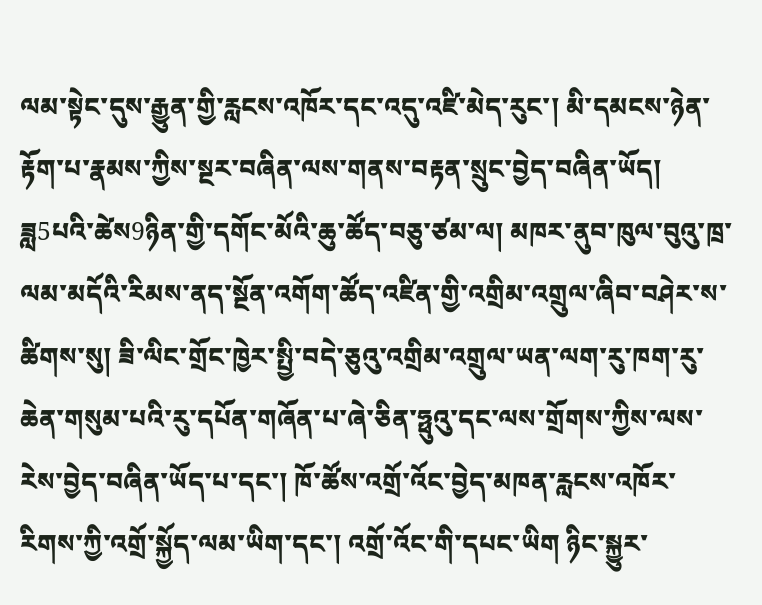ལམ་སྟེང་དུས་རྒྱུན་གྱི་རླངས་འཁོར་དང་འདུ་འཛི་མེད་རུང་། མི་དམངས་ཉེན་རྟོག་པ་རྣམས་ཀྱིས་སྔར་བཞིན་ལས་གནས་བརྟན་སྲུང་བྱེད་བཞིན་ཡོད།
ཟླ5པའི་ཚེས9ཉིན་གྱི་དགོང་མོའི་ཆུ་ཚོད་བཅུ་ཙམ་ལ། མཁར་ནུབ་ཁུལ་བུའུ་ཁྲ་ལམ་མདོའི་རིམས་ནད་སྔོན་འགོག་ཚོད་འཛིན་གྱི་འགྲིམ་འགྲུལ་ཞིབ་བཤེར་ས་ཚིགས་སུ། ཟི་ལིང་གྲོང་ཁྱེར་སྤྱི་བདེ་ཅུའུ་འགྲིམ་འགྲུལ་ཡན་ལག་རུ་ཁག་རུ་ཆེན་གསུམ་པའི་རུ་དཔོན་གཞོན་པ་ཞེ་ཅིན་ཧྥུའུ་དང་ལས་གྲོགས་ཀྱིས་ལས་རེས་བྱེད་བཞིན་ཡོད་པ་དང་། ཁོ་ཚོས་འགྲོ་འོང་བྱེད་མཁན་རླངས་འཁོར་རིགས་ཀྱི་འགྲོ་སྐྱོད་ལམ་ཡིག་དང་། འགྲོ་འོང་གི་དཔང་ཡིག ཉིང་སྐྱུར་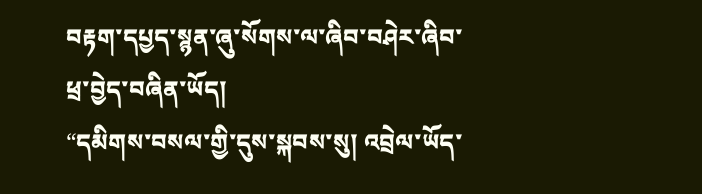བརྟག་དཔྱད་སྙན་ཞུ་སོགས་ལ་ཞིབ་བཤེར་ཞིབ་ཕྲ་བྱེད་བཞིན་ཡོད།
“དམིགས་བསལ་གྱི་དུས་སྐབས་སུ། འབྲེལ་ཡོད་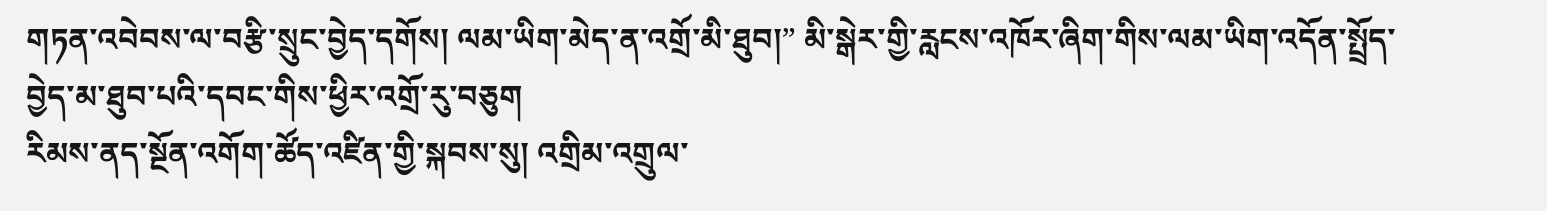གཏན་འབེབས་ལ་བརྩི་སྲུང་བྱེད་དགོས། ལམ་ཡིག་མེད་ན་འགྲོ་མི་ཐུབ།” མི་སྒེར་གྱི་རླངས་འཁོར་ཞིག་གིས་ལམ་ཡིག་འདོན་སྤྲོད་བྱེད་མ་ཐུབ་པའི་དབང་གིས་ཕྱིར་འགྲོ་རུ་བཅུག
རིམས་ནད་སྔོན་འགོག་ཚོད་འཛིན་གྱི་སྐབས་སུ། འགྲིམ་འགྲུལ་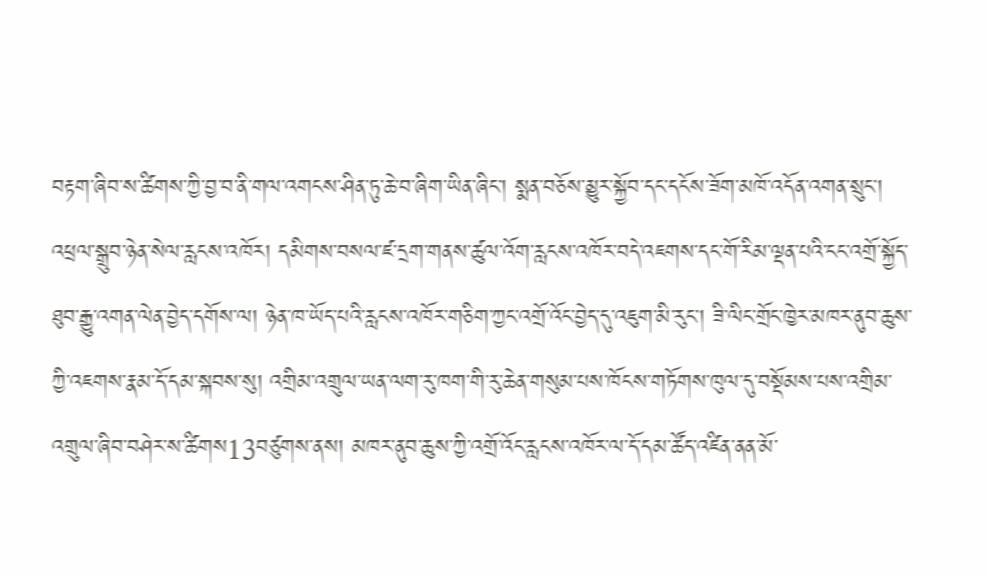བརྟག་ཞིབ་ས་ཚིགས་ཀྱི་བྱ་བ་ནི་གལ་འགངས་ཤིན་ཏུ་ཆེ་བ་ཞིག་ཡིན་ཞིང་། སྨན་བཅོས་མྱུར་སྐྱོབ་དང་དངོས་ཟོག་མཁོ་འདོན་འགན་སྲུང་། འཕྲལ་སྒྲུབ་ཉེན་སེལ་རླངས་འཁོར། དམིགས་བསལ་ཛ་དྲག་གནས་ཚུལ་འོག་རླངས་འཁོར་བདེ་འཇགས་དང་གོ་རིམ་ལྡན་པའི་ངང་འགྲོ་སྐྱོད་ཐུབ་རྒྱུ་འགན་ལེན་བྱེད་དགོས་ལ། ཉེན་ཁ་ཡོད་པའི་རླངས་འཁོར་གཅིག་ཀྱང་འགྲོ་འོང་བྱེད་དུ་འཇུག་མི་རུང་། ཟི་ལིང་གྲོང་ཁྱེར་མཁར་ནུབ་ཆུས་ཀྱི་འཇགས་རྣམ་དོ་དམ་སྐབས་སུ། འགྲིམ་འགྲུལ་ཡན་ལག་རུ་ཁག་གི་རུ་ཆེན་གསུམ་པས་ཁོངས་གཏོགས་ཁུལ་དུ་བསྡོམས་པས་འགྲིམ་འགྲུལ་ཞིབ་བཤེར་ས་ཚིགས13བཙུགས་ནས། མཁར་ནུབ་ཆུས་ཀྱི་འགྲོ་འོང་རླངས་འཁོར་ལ་དོ་དམ་ཚོད་འཛིན་ནན་མོ་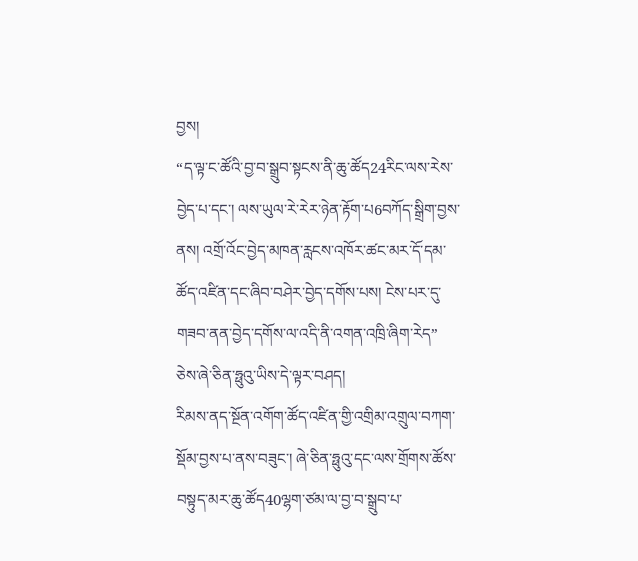བྱས།
“ད་ལྟ་ང་ཚོའི་བྱ་བ་སྒྲུབ་སྟངས་ནི་ཆུ་ཚོད24རིང་ལས་རེས་བྱེད་པ་དང་། ལས་ཡུལ་རེ་རེར་ཉེན་རྟོག་པ6བཀོད་སྒྲིག་བྱས་ནས། འགྲོ་འོང་བྱེད་མཁན་རླངས་འཁོར་ཚང་མར་དོ་དམ་ཚོད་འཛིན་དང་ཞིབ་བཤེར་བྱེད་དགོས་པས། ངེས་པར་དུ་གཟབ་ནན་བྱེད་དགོས་ལ་འདི་ནི་འགན་འཁྲི་ཞིག་རེད” ཅེས་ཞེ་ཅིན་ཧྥུའུ་ཡིས་དེ་ལྟར་བཤད།
རིམས་ནད་སྔོན་འགོག་ཚོད་འཛིན་གྱི་འགྲིམ་འགྲུལ་བཀག་སྡོམ་བྱས་པ་ནས་བཟུང་། ཞེ་ཅིན་ཧྥུའུ་དང་ལས་གྲོགས་ཚོས་བསྟུད་མར་ཆུ་ཚོད40ལྷག་ཙམ་ལ་བྱ་བ་སྒྲུབ་པ་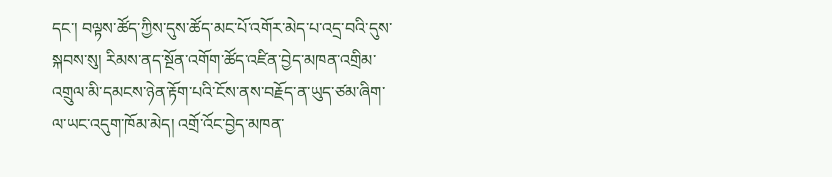དང་། བལྟས་ཚོད་ཀྱིས་དུས་ཚོད་མང་པོ་འགོར་མེད་པ་འདྲ་བའི་དུས་སྐབས་སུ། རིམས་ནད་སྔོན་འགོག་ཚོད་འཛིན་བྱེད་མཁན་འགྲིམ་འགྲུལ་མི་དམངས་ཉེན་རྟོག་པའི་ངོས་ནས་བརྗོད་ན་ཡུད་ཙམ་ཞིག་ལ་ཡང་འདུག་ཁོམ་མེད། འགྲོ་འོང་བྱེད་མཁན་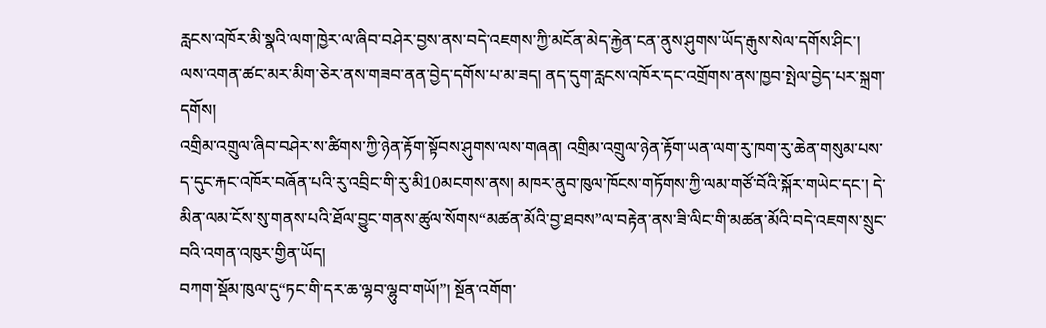རླངས་འཁོར་མི་སྣའི་ལག་ཁྱེར་ལ་ཞིབ་བཤེར་བྱས་ནས་བདེ་འཇགས་ཀྱི་མངོན་མེད་རྐྱེན་ངན་ནུས་ཤུགས་ཡོད་རྒུས་སེལ་དགོས་ཤིང་། ལས་འགན་ཚང་མར་མིག་ཅེར་ནས་གཟབ་ནན་བྱེད་དགོས་པ་མ་ཟད། ནད་དུག་རླངས་འཁོར་དང་འགྲོགས་ནས་ཁྱབ་སྤེལ་བྱེད་པར་སྐྲག་དགོས།
འགྲིམ་འགྲུལ་ཞིབ་བཤེར་ས་ཚིགས་ཀྱི་ཉེན་རྟོག་སྟོབས་ཤུགས་ལས་གཞན། འགྲིམ་འགྲུལ་ཉེན་རྟོག་ཡན་ལག་རུ་ཁག་རུ་ཆེན་གསུམ་པས་ད་དུང་རྐང་འཁོར་བཞོན་པའི་རུ་འབྲིང་གི་རུ་མི10མངགས་ནས། མཁར་ནུབ་ཁུལ་ཁོངས་གཏོགས་ཀྱི་ལམ་གཙོ་བོའི་སྐོར་གཡེང་དང་། དེ་མིན་ལམ་ངོས་སུ་གནས་པའི་ཐོལ་བྱུང་གནས་ཚུལ་སོགས“མཚན་མོའི་བྱ་ཐབས”ལ་བརྟེན་ནས་ཟི་ལིང་གི་མཚན་མོའི་བདེ་འཇགས་སྲུང་བའི་འགན་འཁུར་གྱིན་ཡོད།
བཀག་སྡོམ་ཁུལ་དུ“ཏང་གི་དར་ཆ་ལྷབ་ལྷུབ་གཡོ།”། སྔོན་འགོག་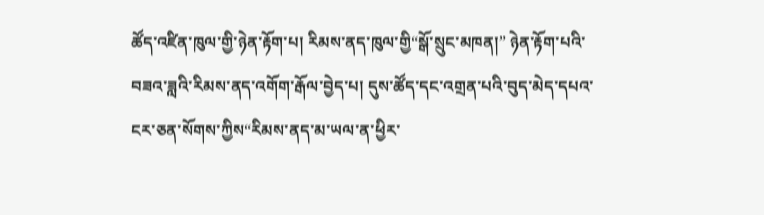ཚོད་འཛིན་ཁུལ་གྱི་ཉེན་རྟོག་པ། རིམས་ནད་ཁུལ་གྱི“སྒོ་སྲུང་མཁན།” ཉེན་རྟོག་པའི་བཟའ་ཟླའི་རིམས་ནད་འགོག་རྒོལ་བྱེད་པ། དུས་ཚོད་དང་འགྲན་པའི་བུད་མེད་དཔའ་ངར་ཅན་སོགས་ཀྱིས“རིམས་ནད་མ་ཡལ་ན་ཕྱིར་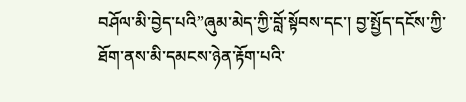བཤོལ་མི་བྱེད་པའི”ཞུམ་མེད་ཀྱི་བློ་སྟོབས་དང་། བྱ་སྤྱོད་དངོས་ཀྱི་ཐོག་ནས་མི་དམངས་ཉེན་རྟོག་པའི་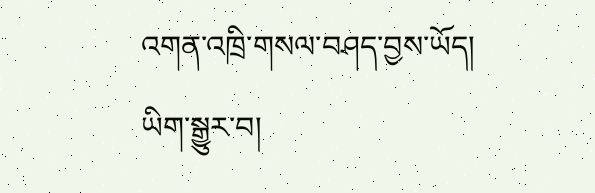འགན་འཁྲི་གསལ་བཤད་བྱས་ཡོད།
ཡིག་སྒྱུར་བ།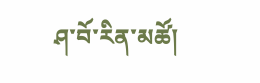ཤ་བོ་རིན་མཚོ།